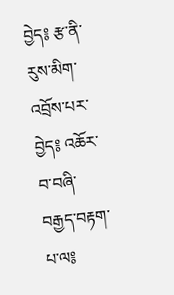བྱེད༔ རྩ་ནི་རུས་མིག་འབྲོས་པར་བྱེད༔ འཆོར་བ་བཞི་བརྒྱད་བརྟག་པ་ལ༔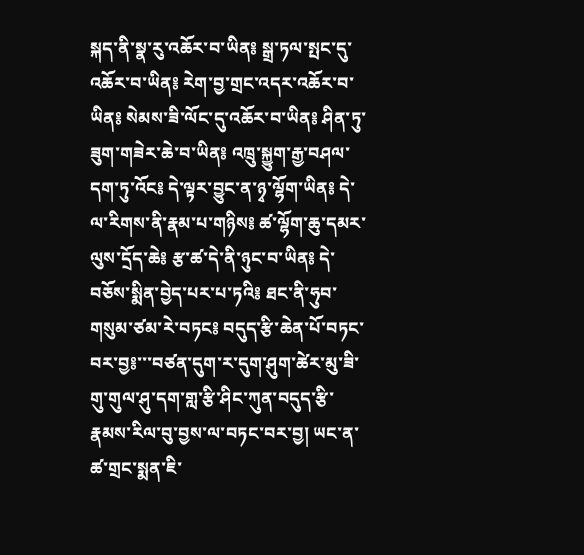སྐད་ནི་སྣ་རུ་འཆོར་བ་ཡིན༔ སྒྲ་ཏལ་སྤང་དུ་འཆོར་བ་ཡིན༔ རེག་བྱ་གྲང་འདར་འཆོར་བ་ཡིན༔ སེམས་ཟི་ལོང་དུ་འཆོར་བ་ཡིན༔ ཤིན་ཏུ་ཟུག་གཟེར་ཆེ་བ་ཡིན༔ འཁྲུ་སྐྱུག་རྒྱ་བཤལ་དག་ཏུ་འོང༔ དེ་ལྟར་བྱུང་ན་ཉྭ་ལྷོག་ཡིན༔ དེ་ལ་རིགས་ནི་རྣམ་པ་གཉིས༔ ཚ་ལྷོག་ཆུ་དམར་ལུས་དྲོད་ཆེ༔ རྩ་ཚ་དེ་ནི་ཉུང་བ་ཡིན༔ དེ་བཅོས་སྨིན་བྱེད་པར་པ་ཏའི༔ ཐང་ནི་ཧུབ་གསུམ་ཙམ་རེ་བཏང༔ བདུད་རྩི་ཆེན་པོ་བཏང་བར་བྱ༔་་་བཙན་དུག་ར་དུག་ཤུག་ཚེར་མུ་ཟི་གུ་གུལ་ཤུ་དག་གླ་རྩི་ཤིང་ཀུན་བདུད་རྩི་རྣམས་རིལ་བུ་བྱས་ལ་བཏང་བར་བྱ། ཡང་ན་ཚ་གྲང་སྨན་ཇི་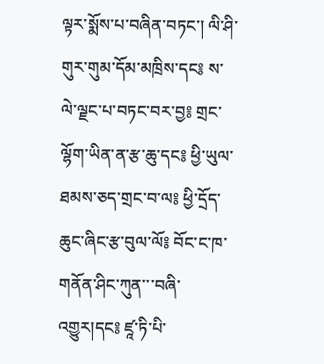ལྟར་སྨོས་པ་བཞིན་བཏང་། ལི་ཤི་གུར་གུམ་དོམ་མཁྲིས་དང༔ ས་ལེ་ལྗང་པ་བཏང་བར་བྱ༔ གྲང་ལྷོག་ཡིན་ན་རྩ་ཆུ་དང༔ ཕྱི་ཡུལ་ཐམས་ཅད་གྲང་བ་ལ༔ ཕྱི་དྲོད་ཆུང་ཞིང་རྩ་བུལ་ལོ༔ བོང་ང་ཁ་གནོན་ཤིང་ཀུན་་་བཞི་འགྱུར།དང༔ ཛཱ་ཏི་པི་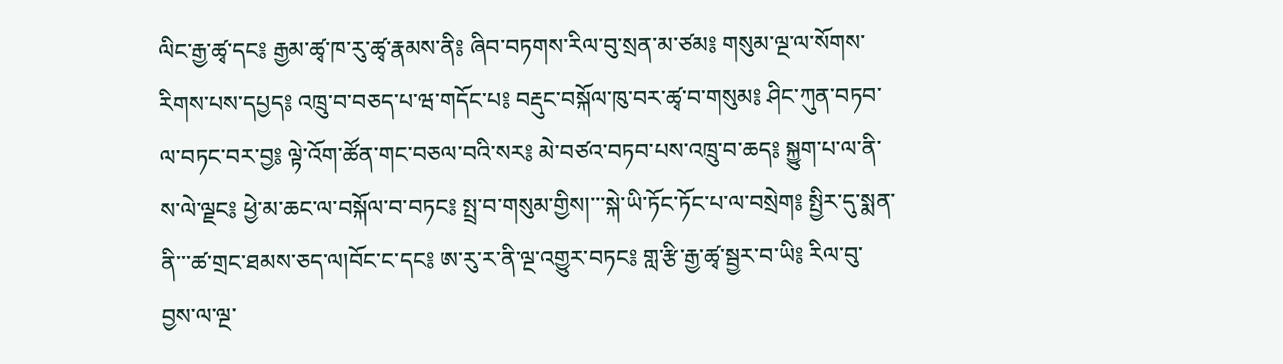ལིང་རྒྱ་ཚྭ་དང༔ རྒྱམ་ཚྭ་ཁ་རུ་ཚྭ་རྣམས་ནི༔ ཞིབ་བཏགས་རིལ་བུ་སྲན་མ་ཙམ༔ གསུམ་ལྔ་ལ་སོགས་རིགས་པས་དཔྱད༔ འཁྲུ་བ་བཅད་པ་ཝ་གདོང་པ༔ བརྡུང་བསྐོལ་ཁུ་བར་ཚྭ་བ་གསུམ༔ ཤིང་ཀུན་བཏབ་ལ་བཏང་བར་བྱ༔ ལྟེ་འོག་ཚོན་གང་བཅལ་བའི་སར༔ མེ་བཙའ་བཏབ་པས་འཁྲུ་བ་ཆད༔ སྐྱུག་པ་ལ་ནི་ས་ལེ་ལྗང༔ ཕྱེ་མ་ཆང་ལ་བསྐོལ་བ་བཏང༔ སྤྲ་བ་གསུམ་གྱིས།་་་སྐེ་ཡི་ཏོང་ཏོང་པ་ལ་བསྲེག༔ སྤྱིར་དུ་སྨན་ནི་་་ཚ་གྲང་ཐམས་ཅད་ལ།བོང་ང་དང༔ ཨ་རུ་ར་ནི་ལྔ་འགྱུར་བཏང༔ གླ་རྩི་རྒྱ་ཚྭ་སྦྱར་བ་ཡི༔ རིལ་བུ་བྱས་ལ་ལྔ་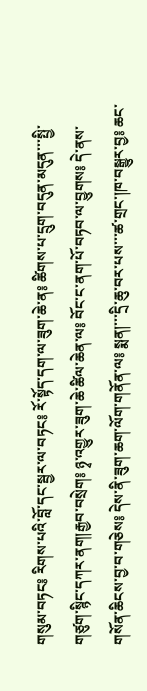གསུམ་བཏང༔ རིགས་པའི་བློ་དང་སྦྱར་ལ་བཏང༔ རོ་སྟོད་དག་ལ་ཟུག་ཆེ་ན༔ ཚིགས་པ་དྲུག་བདུན་མདུན་་་སྤྱི་གཙུག་སྙིང་དཀར་ནག།རྒྱབ་བསྲེག༔ ཉྭ་འགྱུར་ཟུག་ཆེ་ཚིལ་ཆེན་ལ༔ བོང་ང་ནག་པོ་བཏབ་ལ་བྱུགས༔ དེ་ནས་གསོན་ཆིངས་བྱ་བ་གཅེས༔ དེས་ནི་ཟུག་ཆག་ལོག་གནོན་ལ༔ སྨན།་་་དྲི་ཆུ་བར་པས་་་ཚ་གྲང་།ཁ་བསྒྱུར་བྱ༔ ཆང་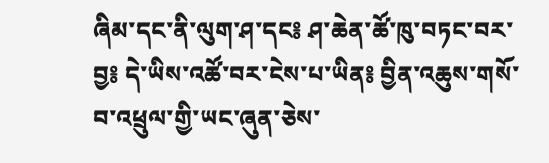ཞིམ་དང་ནི་ལུག་ཤ་དང༔ ཤ་ཆེན་ཚོ་ཁུ་བཏང་བར་བྱ༔ དེ་ཡིས་འཚོ་བར་ངེས་པ་ཡིན༔ བྱིན་འཆུས་གསོ་བ་འཕྲུལ་གྱི་ཡང་ཞུན་ཅེས་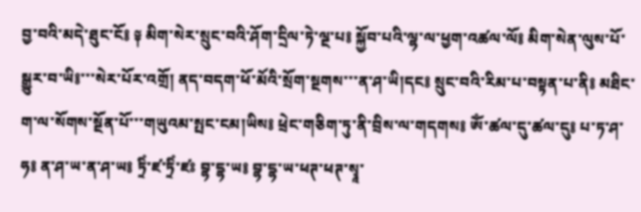བྱ་བའི་མདེ་ཐུང་ངོ༔ ༈ མིག་སེར་སྲུང་བའི་ཤོག་དྲིལ་ཏེ་ལྔ་པ༔ སྐྱོབ་པའི་ལྷ་ལ་ཕྱག་འཚལ་ལོ༔ མིག་སེན་ལུས་པོ་སྒྱུར་བ་ཡི༔་་་སེར་པོར་འགྲོ། ནད་བདག་ཕོ་མོའི་སྲོག་སྔགས་་་ན་ཤ་ཡི།དང༔ སྲུང་བའི་རིམ་པ་བསྟན་པ་ནི༔ མཐིང་ག་ལ་སོགས་སྔོན་པོ་་་གཡུའམ་སྤང་ངམ།ཡིས༔ ཕྲེང་གཅིག་ཏུ་ནི་བྲིས་ལ་གདགས༔ ཨོཾ་ཚལ་དུ་ཚལ་དུ༔ པ་ཏ་ཤ་ཧ༔ ན་ཤ་ཡ་ན་ཤ་ཡ༔ ཏྲིཾ་ཛ་ཏྲིཾ་ཛཿ བྷ་དྷ་ཡ༔ བྷ་དྷ་ཡ་ཕཊ་ཕཊ་སྭཱ་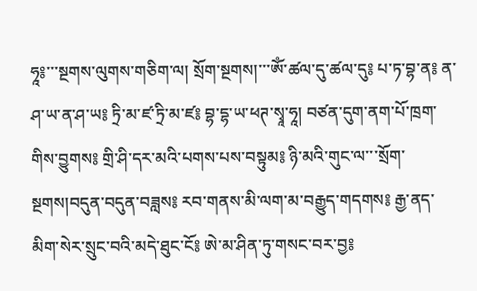ཧཱ༔་་་སྔགས་ལུགས་གཅིག་ལ། སྲོག་སྔགས།་་་ཨོཾ་ཚལ་དུ་ཚལ་དུ༔ པ་ཏ་བྷ་ན༔ ན་ཤ་ཡ་ན་ཤ་ཡ༔ ཏྲི་མ་ཛ་ཏྲི་མ་ཛ༔ བྷ་དྷ་ཡ་ཕཊ་སྭཱ་ཧཱ། བཙན་དུག་ནག་པོ་ཁྲག་གིས་བྱུགས༔ གྲི་ཤི་དར་མའི་པགས་པས་བསྟུམ༔ ཉི་མའི་གུང་ལ་་་སྲོག་སྔགས།བདུན་བདུན་བཟླས༔ རབ་གནས་མི་ལག་མ་བརྒྱུད་གདགས༔ རྒྱ་ནད་མིག་སེར་སྲུང་བའི་མདེ་ཐུང་ངོ༔ ཨེ་མ་ཤིན་ཏུ་གསང་བར་བྱ༔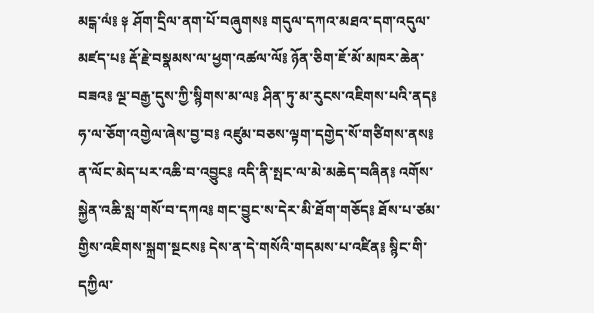མངྒ་ལཾ༔ ༈ ཤོག་དྲིལ་ནག་པོ་བཞུགས༔ གདུལ་དཀའ་མཐའ་དག་འདུལ་མཛད་པ༔ རྡོ་རྗེ་བསྣམས་ལ་ཕྱག་འཚལ་ལོ༔ ཉོན་ཅིག་ཇོ་མོ་མཁར་ཆེན་བཟའ༔ ལྔ་བརྒྱ་དུས་ཀྱི་སྙིགས་མ་ལ༔ ཤིན་ཏུ་མ་རུངས་འཇིགས་པའི་ནད༔ ཧ་ལ་ཅོག་འགྱེལ་ཞེས་བྱ་བ༔ འཛུམ་བཅས་ལྟག་དགྱེད་སོ་གཙིགས་ནས༔ ན་ལོང་མེད་པར་འཆི་བ་འབྱུང༔ འདི་ནི་སྤང་ལ་མེ་མཆེད་བཞིན༔ འགོས་སྐྱེན་འཆི་སླ་གསོ་བ་དཀའ༔ གང་བྱུང་ས་དེར་མི་ཐོག་གཅོད༔ ཐོས་པ་ཙམ་གྱིས་འཇིགས་སྐྲག་སྔངས༔ དེས་ན་དེ་གསོའི་གདམས་པ་འཛིན༔ སྙིང་གི་དཀྱིལ་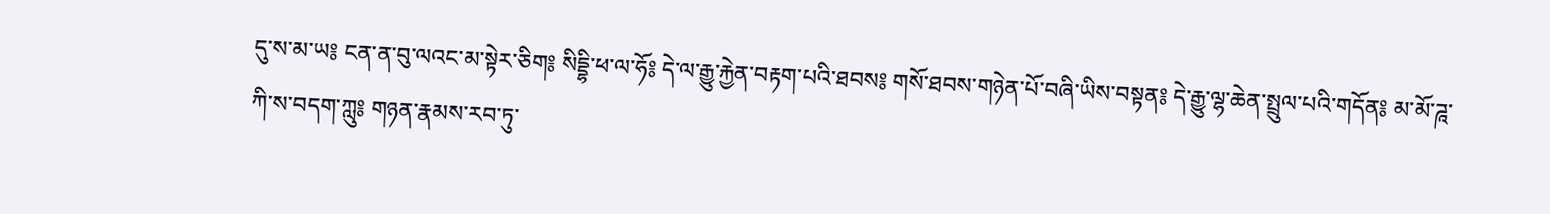དུ་ས་མ་ཡ༔ ངན་ན་བུ་ལའང་མ་སྟེར་ཅིག༔ སིདྡྷི་ཕ་ལ་ཧོ༔ དེ་ལ་རྒྱུ་རྐྱེན་བརྟག་པའི་ཐབས༔ གསོ་ཐབས་གཉེན་པོ་བཞི་ཡིས་བསྟན༔ དེ་རྒྱུ་ལྷ་ཆེན་སྤྲུལ་པའི་གདོན༔ མ་མོ་ཌཱ་ཀི་ས་བདག་ཀླུ༔ གཉན་རྣམས་རབ་ཏུ་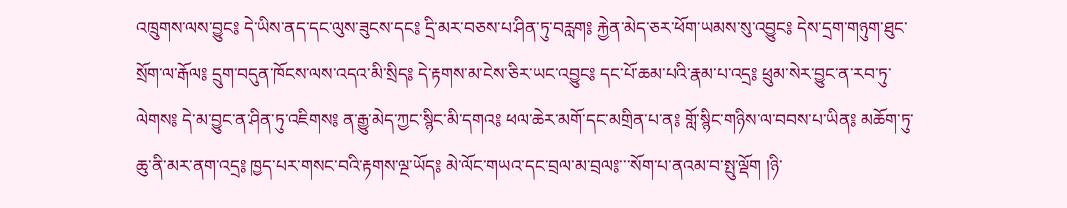འཁྲུགས་ལས་བྱུང༔ དེ་ཡིས་ནད་དང་ལུས་ཟུངས་དང༔ དྲི་མར་བཅས་པ་ཤིན་ཏུ་བརླག༔ རྐྱེན་མེད་ཅར་ཕོག་ཡམས་སུ་འབྱུང༔ དེས་དྲག་གཉུག་ཐུང་སྲོག་ལ་རྒོལ༔ དྲུག་བདུན་ཁོངས་ལས་འདའ་མི་སྲིད༔ དེ་རྟགས་མ་ངེས་ཅིར་ཡང་འབྱུང༔ དང་པོ་ཆམ་པའི་རྣམ་པ་འདྲ༔ ཕྲུམ་སེར་བྱུང་ན་རབ་ཏུ་ལེགས༔ དེ་མ་བྱུང་ན་ཤིན་ཏུ་འཇིགས༔ ན་རྒྱུ་མེད་ཀྱང་སྙིང་མི་དགའ༔ ཕལ་ཆེར་མགོ་དང་མགྲིན་པ་ན༔ གློ་སྙིང་གཉིས་ལ་བབས་པ་ཡིན༔ མཆོག་ཏུ་ཆུ་ནི་མར་ནག་འདྲ༔ ཁྱད་པར་གསང་བའི་རྟགས་ལྔ་ཡོད༔ མེ་ལོང་གཡའ་དང་བྲལ་མ་བྲལ༔་་་སོག་པ་ནའམ་བ་སྤུ་ལྡོག །ཉི་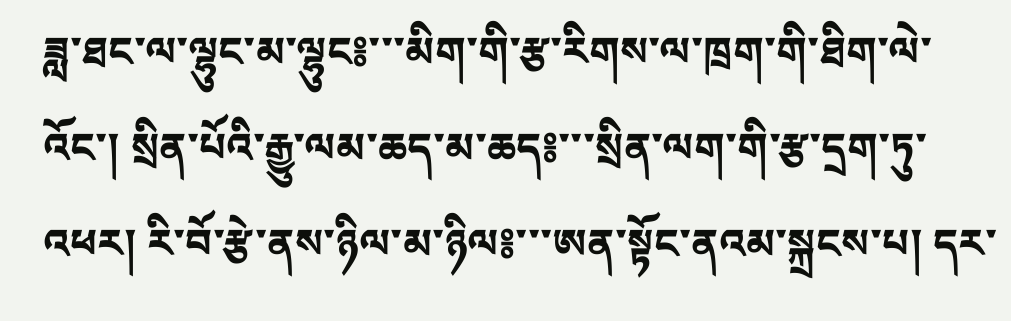ཟླ་ཐང་ལ་ལྷུང་མ་ལྷུང༔་་་མིག་གི་རྩ་རིགས་ལ་ཁྲག་གི་ཐིག་ལེ་འོང་། སྲིན་པོའི་རྒྱུ་ལམ་ཆད་མ་ཆད༔་་་སྲིན་ལག་གི་རྩ་དྲག་ཏུ་འཕར། རི་བོ་རྩེ་ནས་ཉིལ་མ་ཉིལ༔་་་ཨན་སྟོང་ནའམ་སྐྲངས་པ། དར་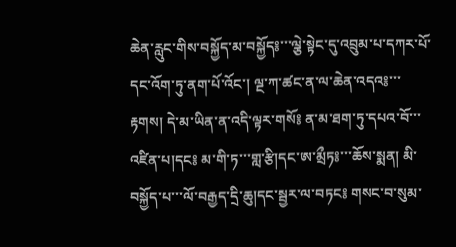ཆེན་རླུང་གིས་བསྐྱོད་མ་བསྐྱོད༔་་་ལྕེ་སྟེང་དུ་འབྲུམ་པ་དཀར་པོ་དང་འོག་ཏུ་ནག་པོ་འོང་། ལྔ་ཀ་ཚང་ན་ལ་ཆེན་འདའ༔་་་རྟགས། དེ་མ་ཡིན་ན་འདི་ལྟར་གསོ༔ ན་མ་ཐག་ཏུ་དཔའ་བོ་་་འཛིན་པ།དང༔ མ་གི་ཏ་་་གླ་རྩི།དང་ཨ་མྲྀཏ༔་་་ཆོས་སྨན། མི་བསྐྱོད་པ་་་ལོ་བརྒྱད་དྲི་ཆུ།དང་སྦྱར་ལ་བཏང༔ གསང་བ་སུམ་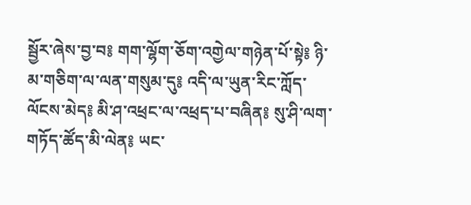སྦྱོར་ཞེས་བྱ་བ༔ གག་ལྷོག་ཅོག་འགྱེལ་གཉེན་པོ་སྟེ༔ ཉི་མ་གཅིག་ལ་ལན་གསུམ་དུ༔ འདི་ལ་ཡུན་རིང་ཀློད་ལོངས་མེད༔ མི་ཤ་འཕྲང་ལ་འཕྲད་པ་བཞིན༔ སུ་ཤི་ལག་གཏོད་ཚོད་མི་ལེན༔ ཡང་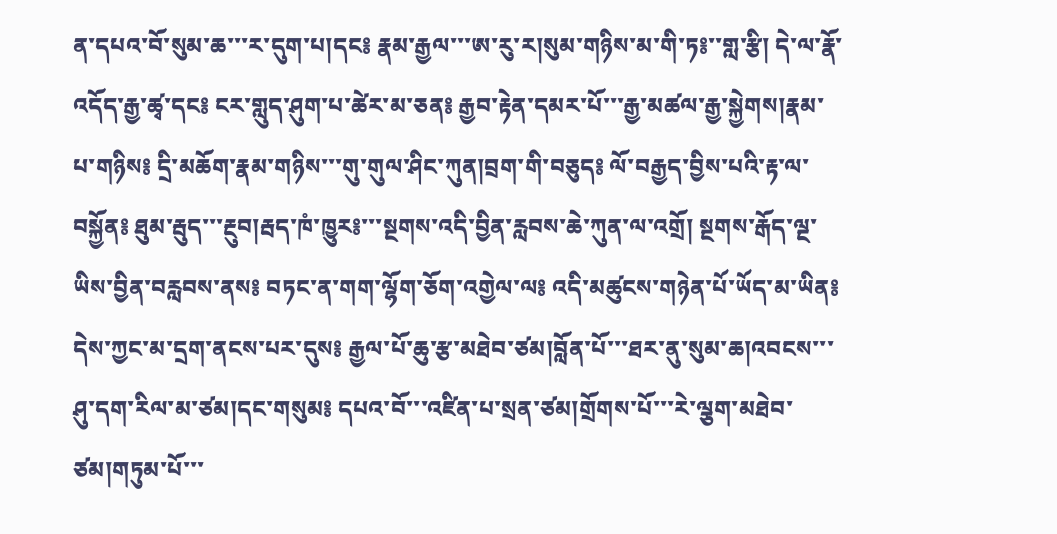ན་དཔའ་བོ་སུམ་ཆ་་་ར་དུག་པ།དང༔ རྣམ་རྒྱལ་་་ཨ་རུ་ར།སུམ་གཉིས་མ་གི་ཏ༔་་གླ་རྩི། དེ་ལ་རྣོ་འདོད་རྒྱ་ཚྭ་དང༔ ངར་གླུད་ཤུག་པ་ཚེར་མ་ཅན༔ རྒྱབ་རྟེན་དམར་པོ་་་རྒྱ་མཚལ་རྒྱ་སྐྱེགས།རྣམ་པ་གཉིས༔ དྲི་མཆོག་རྣམ་གཉིས་་་གུ་གུལ་ཤིང་ཀུན།བྲག་གི་བཅུད༔ ལོ་བརྒྱད་བྱིས་པའི་རྟ་ལ་བསྐྱོན༔ ཐུམ་རྦུད་་་རྔུབ།རྦད་ཁཾ་ཁྱུར༔་་་སྔགས་འདི་བྱིན་རླབས་ཆེ་ཀུན་ལ་འགྲོ། སྔགས་རྒོད་ལྔ་ཡིས་བྱིན་བརླབས་ནས༔ བཏང་ན་གག་ལྷོག་ཅོག་འགྱེལ་ལ༔ འདི་མཚུངས་གཉེན་པོ་ཡོད་མ་ཡིན༔ དེས་ཀྱང་མ་དྲག་ནངས་པར་དུས༔ རྒྱལ་པོ་ཆུ་རྩ་མཐེབ་ཙམ།བློན་པོ་་་ཐར་ནུ་སུམ་ཆ།འབངས་་་ཤུ་དག་རིལ་མ་ཙམ།དང་གསུམ༔ དཔའ་བོ་་་འཛིན་པ་སྲན་ཙམ།གྲོགས་པོ་་་རེ་ལྕག་མཐེབ་ཙམ།གཏུམ་པོ་་་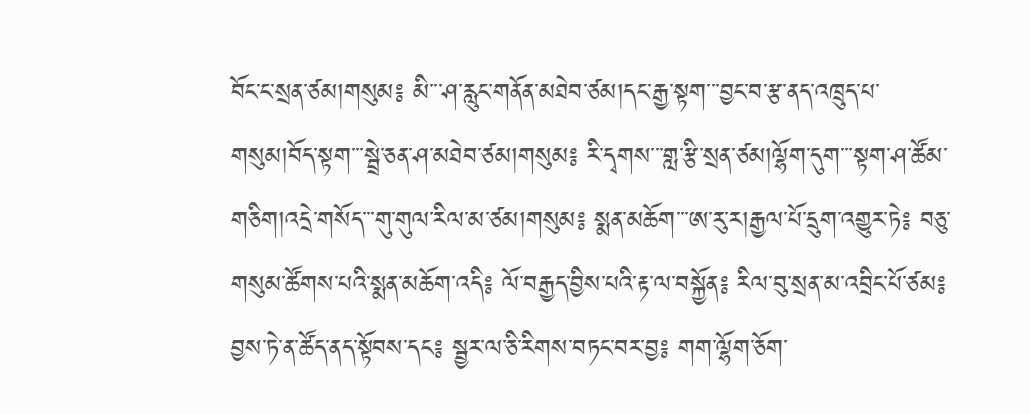བོང་ང་སྲན་ཙམ།གསུམ༔ མི་་་ཤ་རླུང་གནོན་མཐེབ་ཙམ།དང་རྒྱ་སྟག་་་བྱང་བ་རྩ་ནད་འཁྲུད་པ་གསུམ།བོད་སྟག་་་སྦྲེ་ཅན་ཤ་མཐེབ་ཙམ།གསུམ༔ རི་དྭགས་་་གླ་རྩི་སྲན་ཙམ།ལྷོག་དུག་་་སྟག་ཤ་ཚོམ་གཅིག།འདྲེ་གསོད་་་གུ་གུལ་རིལ་མ་ཙམ།གསུམ༔ སྨན་མཆོག་་་ཨ་རུ་ར།རྒྱལ་པོ་དྲུག་འགྱུར་ཏེ༔ བཅུ་གསུམ་ཚོགས་པའི་སྨན་མཆོག་འདི༔ ལོ་བརྒྱད་བྱིས་པའི་རྟ་ལ་བསྐྱོན༔ རིལ་བུ་སྲན་མ་འབྲིང་པོ་ཙམ༔ བྱས་ཏེ་ན་ཚོད་ནད་སྟོབས་དང༔ སྦྱར་ལ་ཅི་རིགས་བཏང་བར་བྱ༔ གག་ལྷོག་ཅོག་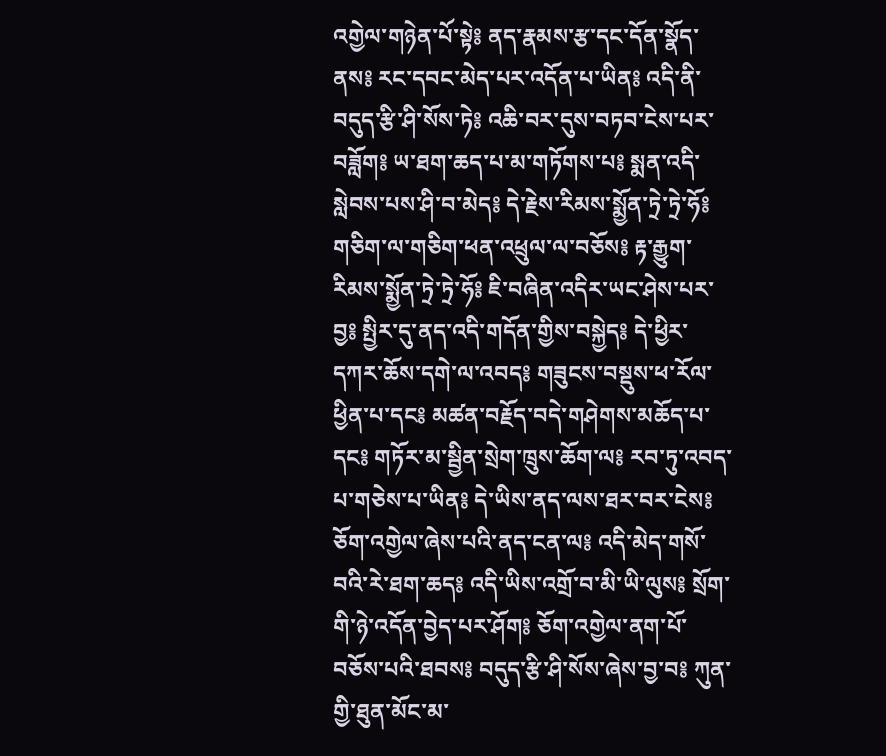འགྱེལ་གཉེན་པོ་སྟེ༔ ནད་རྣམས་རྩ་དང་དོན་སྣོད་ནས༔ རང་དབང་མེད་པར་འདོན་པ་ཡིན༔ འདི་ནི་བདུད་རྩི་ཤི་སོས་ཏེ༔ འཆི་བར་དུས་བཏབ་ངེས་པར་བཟློག༔ ཡ་ཐག་ཆད་པ་མ་གཏོགས་པ༔ སྨན་འདི་སླེབས་པས་ཤི་བ་མེད༔ དེ་རྗེས་རིམས་སྨྱོན་ཏྲེ་ཏྲེ་ཧོ༔ གཅིག་ལ་གཅིག་ཕན་འཕྲུལ་ལ་བཅོས༔ རྟ་རྒྱུག་རིམས་སྨྱོན་ཏྲེ་ཏྲེ་ཧོ༔ ཇི་བཞིན་འདིར་ཡང་ཤེས་པར་བྱ༔ སྤྱིར་དུ་ནད་འདི་གདོན་གྱིས་བསྐྱེད༔ དེ་ཕྱིར་དཀར་ཆོས་དགེ་ལ་འབད༔ གཟུངས་བསྡུས་ཕ་རོལ་ཕྱིན་པ་དང༔ མཚན་བརྗོད་བདེ་གཤེགས་མཆོད་པ་དང༔ གཏོར་མ་སྦྱིན་སྲེག་ཁྲུས་ཆོག་ལ༔ རབ་ཏུ་འབད་པ་གཅེས་པ་ཡིན༔ དེ་ཡིས་ནད་ལས་ཐར་བར་ངེས༔ ཅོག་འགྱེལ་ཞེས་པའི་ནད་ངན་ལ༔ འདི་མེད་གསོ་བའི་རེ་ཐག་ཆད༔ འདི་ཡིས་འགྲོ་བ་མི་ཡི་ལུས༔ སྲོག་གི་ཉེ་འདོན་བྱེད་པར་ཤོག༔ ཅོག་འགྱེལ་ནག་པོ་བཅོས་པའི་ཐབས༔ བདུད་རྩི་ཤི་སོས་ཞེས་བྱ་བ༔ ཀུན་གྱི་ཐུན་མོང་མ་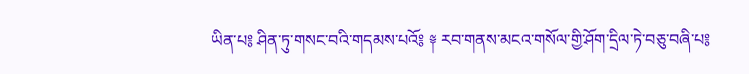ཡིན་པ༔ ཤིན་ཏུ་གསང་བའི་གདམས་པའོ༔ ༈ རབ་གནས་མངའ་གསོལ་གྱི་ཤོག་དྲིལ་ཏེ་བཅུ་བཞི་པ༔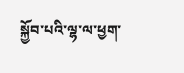སྐྱོབ་པའི་ལྷ་ལ་ཕྱག་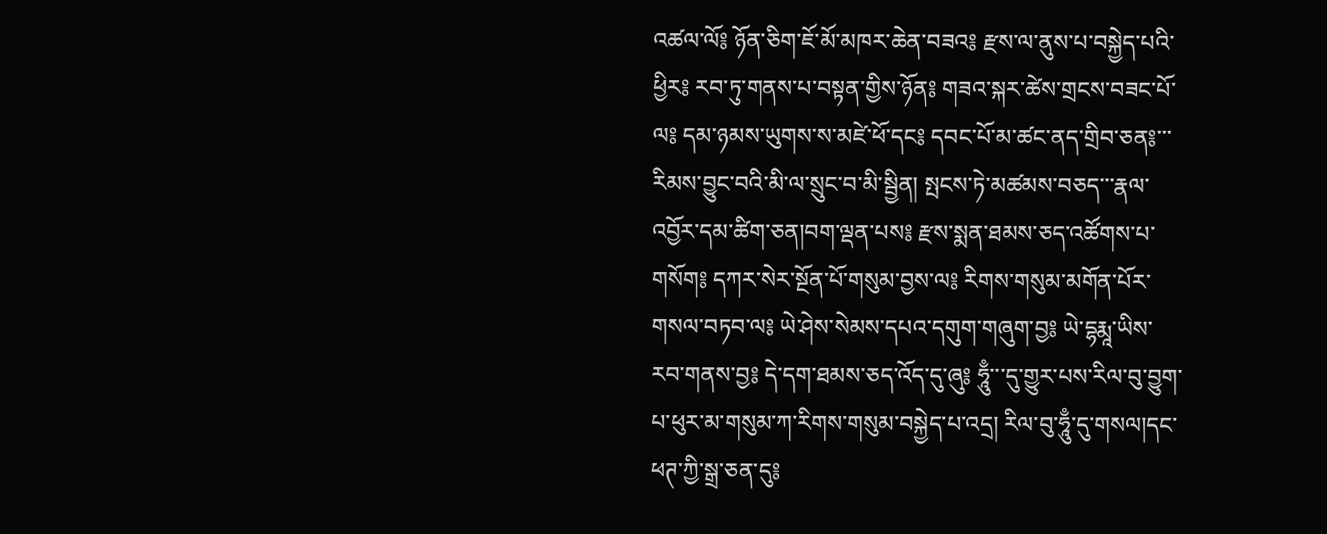འཚལ་ལོ༔ ཉོན་ཅིག་ཇོ་མོ་མཁར་ཆེན་བཟའ༔ རྫས་ལ་ནུས་པ་བསྐྱེད་པའི་ཕྱིར༔ རབ་ཏུ་གནས་པ་བསྟན་གྱིས་ཉོན༔ གཟའ་སྐར་ཚེས་གྲངས་བཟང་པོ་ལ༔ དམ་ཉམས་ཡུགས་ས་མཛེ་ཕོ་དང༔ དབང་པོ་མ་ཚང་ནད་གྲིབ་ཅན༔་་་རིམས་བྱུང་བའི་མི་ལ་སྲུང་བ་མི་སྦྱིན། སྤངས་ཏེ་མཚམས་བཅད་་་རྣལ་འབྱོར་དམ་ཚིག་ཅན།བག་ལྡན་པས༔ རྫས་སྨན་ཐམས་ཅད་འཚོགས་པ་གསོག༔ དཀར་སེར་སྔོན་པོ་གསུམ་བྱས་ལ༔ རིགས་གསུམ་མགོན་པོར་གསལ་བཏབ་ལ༔ ཡེ་ཤེས་སེམས་དཔའ་དགུག་གཞུག་བྱ༔ ཡེ་དྷརྨཱ་ཡིས་རབ་གནས་བྱ༔ དེ་དག་ཐམས་ཅད་འོད་དུ་ཞུ༔ ཧཱུྃ་་་དུ་གྱུར་པས་རིལ་བུ་བྱུག་པ་ཕུར་མ་གསུམ་ཀ་རིགས་གསུམ་བསྐྱེད་པ་འདྲ། རིལ་བུ་ཧཱུྃ་དུ་གསལ།དང་ཕཊ་ཀྱི་སྒྲ་ཅན་དུ༔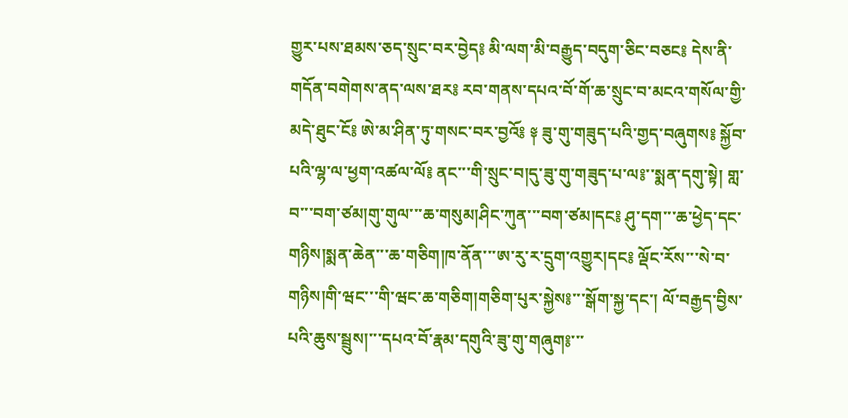གྱུར་པས་ཐམས་ཅད་སྲུང་བར་བྱེད༔ མི་ལག་མི་བརྒྱུད་བདུག་ཅིང་བཅང༔ དེས་ནི་གདོན་བགེགས་ནད་ལས་ཐར༔ རབ་གནས་དཔའ་བོ་གོ་ཆ་སྲུང་བ་མངའ་གསོལ་གྱི་མདེ་ཐུང་ངོ༔ ཨེ་མ་ཤིན་ཏུ་གསང་བར་བྱའོ༔ ༈ ཟུ་གུ་གཟུད་པའི་གྱད་བཞུགས༔ སྐྱོབ་པའི་ལྷ་ལ་ཕྱག་འཚལ་ལོ༔ ནང་་་གི་སྲུང་བ།དུ་ཟུ་གུ་གཟུད་པ་ལ༔་་སྨན་དགུ་སྟེ། གླ་བ་་་བག་ཙམ།གུ་གུལ་་་ཆ་གསུམ།ཤིང་ཀུན་་་བག་ཙམ།དང༔ ཤུ་དག་་་ཆ་ཕྱེད་དང་གཉིས།སྨན་ཆེན་་་ཆ་གཅིག།ཁ་ནོན་་་ཨ་རུ་ར་དྲུག་འགྱུར།དང༔ ལྡོང་རོས་་་སེ་བ་གཉིས།གི་ཝང་་་གི་ཝང་ཆ་གཅིག།གཅིག་པུར་སྐྱེས༔་་་སྒོག་སྐྱ་དང་། ལོ་བརྒྱད་བྱིས་པའི་ཆུས་སྦྲུས།་་་དཔའ་བོ་རྣམ་དགུའི་ཟུ་གུ་གཞུག༔་་་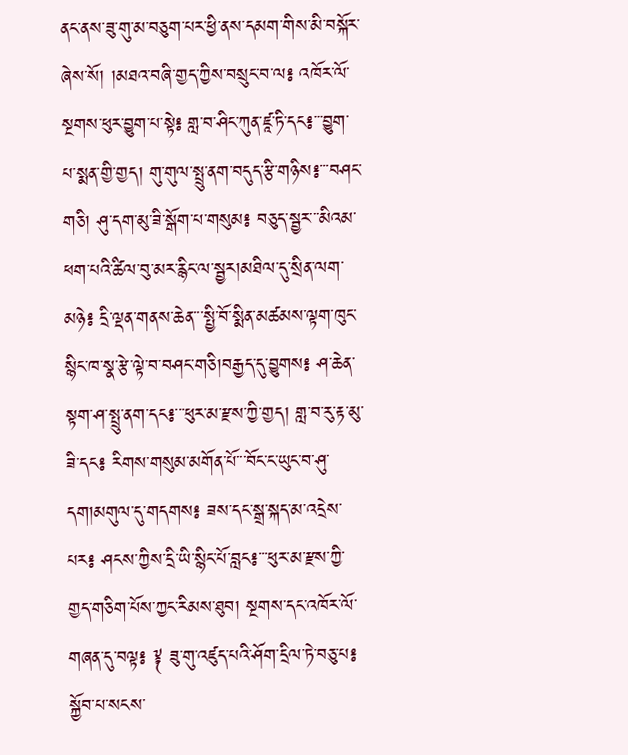ནང་ནས་ཟུ་གུ་མ་བཅུག་པར་ཕྱི་ནས་དམག་གིས་མི་བསྐོར་ཞེས་སོ། །མཐའ་བཞི་གྱད་ཀྱིས་བསྲུང་བ་ལ༔ འཁོར་ལོ་སྔགས་ཕུར་བྱུག་པ་སྟེ༔ གླ་བ་ཤིང་ཀུན་ཛཱ་ཏི་དང༔་་་བྱུག་པ་སྨན་གྱི་གྱད། གུ་གུལ་སྤྲུ་ནག་བདུད་རྩི་གཉིས༔་་་བཤང་གཅི། ཤུ་དག་མུ་ཟི་སྒོག་པ་གསུམ༔ བཅུད་སྦྱར་་་མིའམ་ཕག་པའི་ཚིལ་བུ་མར་རྙིང་ལ་སྦྱར།མཐིལ་དུ་སྲིན་ལག་མཉེ༔ དྲི་ལྡན་གནས་ཆེན་་་སྤྱི་བོ་སྨིན་མཚམས་ལྟག་ཁུང་སྙིང་ཁ་སྣ་རྩེ་ལྟེ་བ་བཤང་གཅི།བརྒྱད་དུ་བྱུགས༔ ཤ་ཆེན་སྟག་ཤ་སྤྲུ་ནག་དང༔་་་ཕུར་མ་རྫས་ཀྱི་གྱད། གླ་བ་རུ་རྟ་མུ་ཟི་དང༔ རིགས་གསུམ་མགོན་པོ་་་བོང་ང་ཡུང་བ་ཤུ་དག།མགུལ་དུ་གདགས༔ ཟས་དང་སྒྲ་སྐད་མ་འདྲེས་པར༔ ཤངས་ཀྱིས་དྲི་ཡི་སྙིང་པོ་བླང༔་་་ཕུར་མ་རྫས་ཀྱི་གྱད་གཅིག་པོས་ཀྱང་རིམས་ཐུབ། སྔགས་དང་འཁོར་ལོ་གཞན་དུ་བལྟ༔ ༈ ཟུ་གུ་འཛུད་པའི་ཤོག་དྲིལ་ཏེ་བཅུ་པ༔ སྐྱོབ་པ་སངས་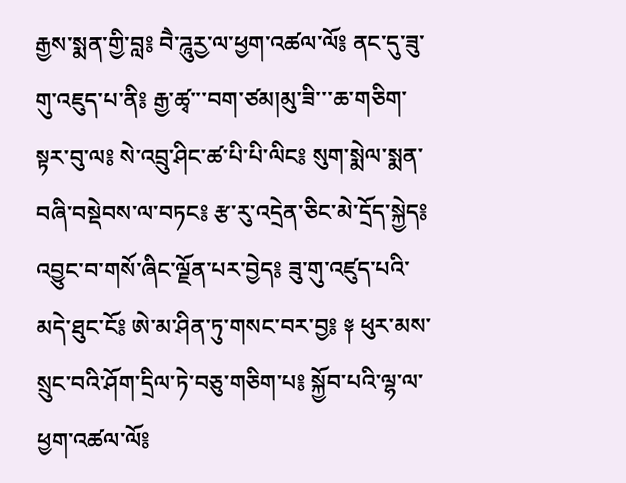རྒྱས་སྨན་གྱི་བླ༔ བཻ་ཌཱུརྱ་ལ་ཕྱག་འཚལ་ལོ༔ ནང་དུ་ཟུ་གུ་འཇུད་པ་ནི༔ རྒྱ་ཚྭ་་་བག་ཙམ།མུ་ཟི་་་ཆ་གཅིག་སྟར་བུ་ལ༔ སེ་འབྲུ་ཤིང་ཚ་པི་པི་ལིང༔ སུག་སྨེལ་སྨན་བཞི་བསྡེབས་ལ་བཏང༔ རྩ་རུ་འདྲེན་ཅིང་མེ་དྲོད་སྐྱེད༔ འབྱུང་བ་གསོ་ཞིང་ལྗོན་པར་བྱེད༔ ཟུ་གུ་འཛུད་པའི་མདེ་ཐུང་ངོ༔ ཨེ་མ་ཤིན་ཏུ་གསང་བར་བྱ༔ ༈ ཕུར་མས་སྲུང་བའི་ཤོག་དྲིལ་ཏེ་བཅུ་གཅིག་པ༔ སྐྱོབ་པའི་ལྷ་ལ་ཕྱག་འཚལ་ལོ༔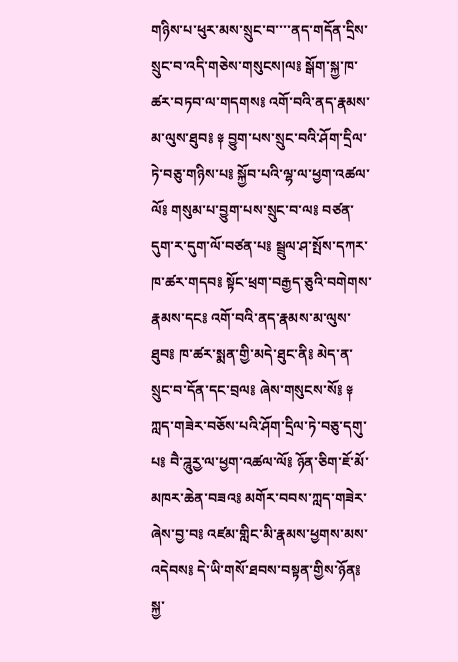གཉིས་པ་ཕུར་མས་སྲུང་བ་་་་ནད་གདོན་དྲིས་སྲུང་བ་འདི་གཅེས་གསུངས།ལ༔ སྒོག་སྐྱ་ཁ་ཚར་བཏབ་ལ་གདགས༔ འགོ་བའི་ནད་རྣམས་མ་ལུས་ཐུབ༔ ༈ བྱུག་པས་སྲུང་བའི་ཤོག་དྲིལ་ཏེ་བཅུ་གཉིས་པ༔ སྐྱོབ་པའི་ལྷ་ལ་ཕྱག་འཚལ་ལོ༔ གསུམ་པ་བྱུག་པས་སྲུང་བ་ལ༔ བཙན་དུག་ར་དུག་ལོ་བཙན་པ༔ སྦྲུལ་ཤ་སྤོས་དཀར་ཁ་ཚར་གདབ༔ སྟོང་ཕྲག་བརྒྱད་ཅུའི་བགེགས་རྣམས་དང༔ འགོ་བའི་ནད་རྣམས་མ་ལུས་ཐུབ༔ ཁ་ཚར་སྨན་གྱི་མདེ་ཐུང་ནི༔ མེད་ན་སྲུང་བ་དོན་དང་བྲལ༔ ཞེས་གསུངས་སོ༔ ༈ ཀླད་གཟེར་བཅོས་པའི་ཤོག་དྲིལ་ཏེ་བཅུ་དགུ་པ༔ བཻ་ཌཱུརྱ་ལ་ཕྱག་འཚལ་ལོ༔ ཉོན་ཅིག་ཇོ་མོ་མཁར་ཆེན་བཟའ༔ མགོར་བབས་ཀླད་གཟེར་ཞེས་བྱ་བ༔ འཛམ་གླིང་མི་རྣམས་ཕྱགས་མས་འདེབས༔ དེ་ཡི་གསོ་ཐབས་བསྟན་གྱིས་ཉོན༔ སྐྱ་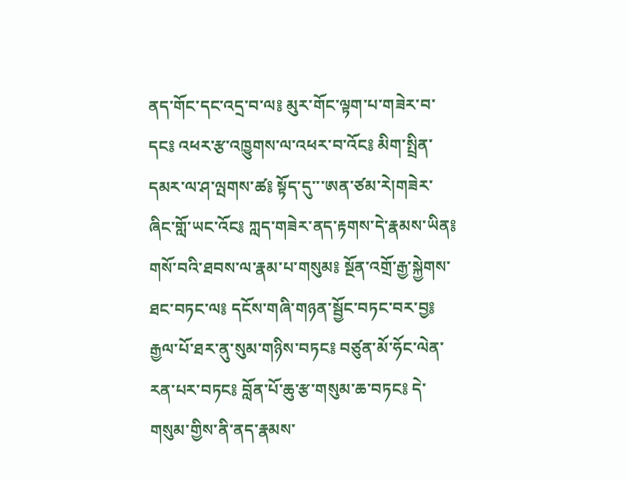ནད་གོང་དང་འདྲ་བ་ལ༔ མུར་གོང་ལྟག་པ་གཟེར་བ་དང༔ འཕར་རྩ་འཁྱུགས་ལ་འཕར་བ་འོང༔ མིག་སྤྲིན་དམར་ལ་ཤ་ལྤགས་ཚ༔ སྟོད་དུ་་་ཨན་ཙམ་རེ།གཟེར་ཞིང་གློ་ཡང་འོང༔ ཀླད་གཟེར་ནད་རྟགས་དེ་རྣམས་ཡིན༔ གསོ་བའི་ཐབས་ལ་རྣམ་པ་གསུམ༔ སྔོན་འགྲོ་རྒྱ་སྐྱེགས་ཐང་བཏང་ལ༔ དངོས་གཞི་གཉན་སྦྱོང་བཏང་བར་བྱ༔ རྒྱལ་པོ་ཐར་ནུ་སུམ་གཉིས་བཏང༔ བཙུན་མོ་ཧོང་ལེན་རན་པར་བཏང༔ བློན་པོ་ཆུ་རྩ་གསུམ་ཆ་བཏང༔ དེ་གསུམ་གྱིས་ནི་ནད་རྣམས་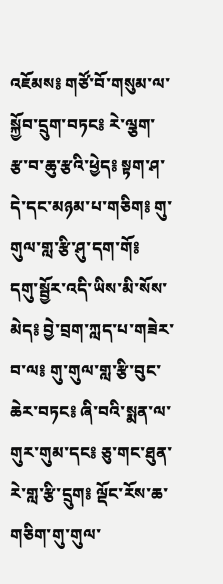འཇོམས༔ གཙོ་བོ་གསུམ་ལ་སྐྱོབ་དྲུག་བཏང༔ རེ་ལྕག་རྩ་བ་ཆུ་རྩའི་ཕྱེད༔ སྟག་ཤ་དེ་དང་མཉམ་པ་གཅིག༔ གུ་གུལ་གླ་རྩི་ཤུ་དག་གོ༔ དགུ་སྦྱོར་འདི་ཡིས་མི་སོས་མེད༔ བྱེ་བྲག་ཀླད་པ་གཟེར་བ་ལ༔ གུ་གུལ་གླ་རྩི་བུང་ཆེར་བཏང༔ ཞི་བའི་སྨན་ལ་གུར་གུམ་དང༔ ཅུ་གང་ཐུན་རེ་གླ་རྩི་དྲུག༔ ལྡོང་རོས་ཆ་གཅིག་གུ་གུལ་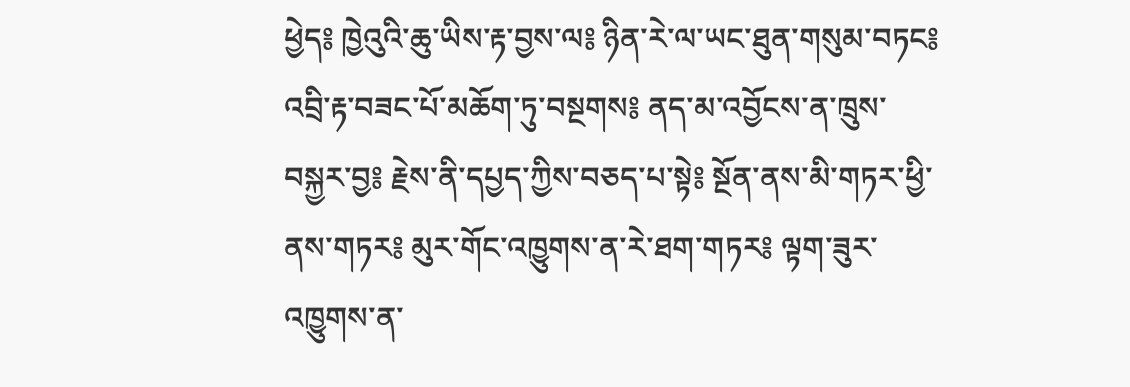ཕྱེད༔ ཁྱེའུའི་ཆུ་ཡིས་རྟ་བྱས་ལ༔ ཉིན་རེ་ལ་ཡང་ཐུན་གསུམ་བཏང༔ འབྲི་རྟ་བཟང་པོ་མཆོག་ཏུ་བསྔགས༔ ནད་མ་འབྱོངས་ན་ཁྲུས་བསྐྱར་བྱ༔ རྗེས་ནི་དཔྱད་ཀྱིས་བཅད་པ་སྟེ༔ སྔོན་ནས་མི་གཏར་ཕྱི་ནས་གཏར༔ མུར་གོང་འཁྱུགས་ན་རེ་ཐག་གཏར༔ ལྟག་ཟུར་འཁྱུགས་ན་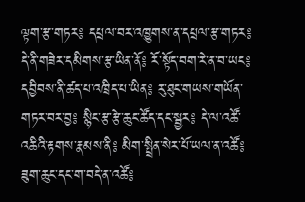ལྟག་རྩ་གཏར༔ དཔྲལ་བར་འཁྱུགས་ན་དཔྲལ་རྩ་གཏར༔ དེ་ནི་གཟེར་དམིགས་རྩ་ཡིན་ནོ༔ རོ་སྟོད་བག་རེ་ན་བ་ཡང༔ དབྱིབས་ནི་ཚད་པ་འཁྲིད་པ་ཡིན༔ རུ་ཐུང་གཡས་གཡོན་གཏར་བར་བྱ༔ སྙིང་རྩ་རྩེ་ཆུང་ཚོད་དང་སྦྱར༔ དེ་ལ་འཚོ་འཆིའི་རྟགས་རྣམས་ནི༔ མིག་སྤྲིན་སེར་པོ་ཡལ་ན་འཚོ༔ ཟུག་ཆུང་དང་ག་བདེ་ན་འཚོ༔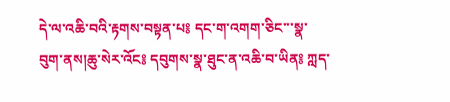དེ་ལ་འཆི་བའི་རྟགས་བསྟན་པ༔ དང་ག་འགག་ཅིང་་་སྣ་བུག་ནས།ཆུ་སེར་འོང༔ དབུགས་སྣ་ཐུང་ན་འཆི་བ་ཡིན༔ ཀླད་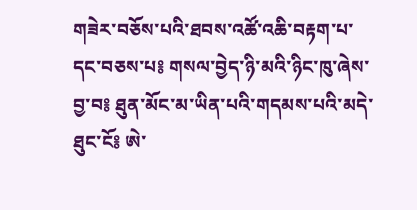གཟེར་བཅོས་པའི་ཐབས་འཚོ་འཆི་བརྟག་པ་དང་བཅས་པ༔ གསལ་བྱེད་ཉི་མའི་ཉིང་ཁུ་ཞེས་བྱ་བ༔ ཐུན་མོང་མ་ཡིན་པའི་གདམས་པའི་མདེ་ཐུང་ངོ༔ ཨེ་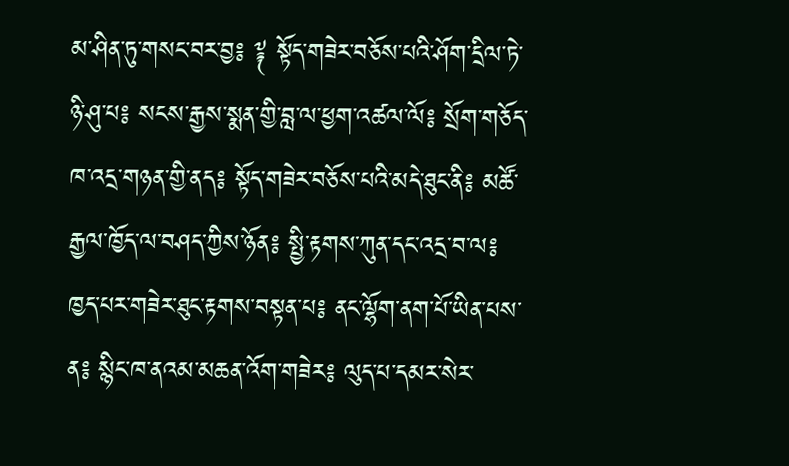མ་ཤིན་ཏུ་གསང་བར་བྱ༔ ༈ སྟོད་གཟེར་བཅོས་པའི་ཤོག་དྲིལ་ཏེ་ཉི་ཤུ་པ༔ སངས་རྒྱས་སྨན་གྱི་བླ་ལ་ཕྱག་འཚལ་ལོ༔ སྲོག་གཅོད་ཁ་འདྲ་གཉན་གྱི་ནད༔ སྟོད་གཟེར་བཅོས་པའི་མདེ་ཐུང་ནི༔ མཚོ་རྒྱལ་ཁྱོད་ལ་བཤད་ཀྱིས་ཉོན༔ སྤྱི་རྟགས་ཀུན་དང་འདྲ་བ་ལ༔ ཁྱད་པར་གཟེར་ཐུང་རྟགས་བསྟན་པ༔ ནང་ལྷོག་ནག་པོ་ཡིན་པས་ན༔ སྙིང་ཁ་ནའམ་མཆན་འོག་གཟེར༔ ལུད་པ་དམར་སེར་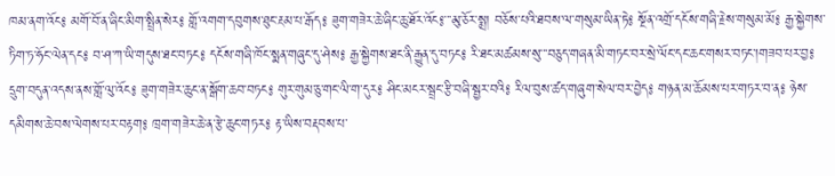ཁམ་ནག་འོང༔ མགོ་བོ་ན་ཞིང་མིག་སྤྲིན་སེར༔ གློ་འགག་དབུགས་ཐུང་རྔམ་པ་རྒོད༔ ཟུག་གཟེར་ཆེ་ཞིང་ཆུ་ཐོར་འོང༔་་་མུ་ཅོར་སྨྲ། བཅོས་པའི་ཐབས་ལ་གསུམ་ཡིན་ཏེ༔ སྔོན་འགྲོ་དངོས་གཞི་རྗེས་གསུམ་མོ༔ རྒྱ་སྐྱེགས་ཏིག་ཏ་ཧོང་ལེན་དང༔ བ་ཤ་ཀ་ཡི་གདུས་ཐང་བཏང༔ དངོས་གཞི་ཁོང་སྨན་གཞུང་དུ་ཤེས༔ རྒྱ་སྐྱེགས་ཐང་ནི་རྒྱུན་དུ་བཏང༔ རི་ཐང་མཚམས་སུ་་་བཅུད་གཞན་མི་གཏང་བར་སྲེ་ལོང་དང་ཆང་གསར་བཏང་།གཟབ་པར་བྱ༔ དྲུག་བདུན་འདས་ནས་གློ་ལུ་འོང༔ ཟུག་གཟེར་ཆུང་ན་སྒོག་ཆབ་བཏང༔ གུར་གུམ་ཅུ་གང་ལི་ག་དུར༔ ཤིང་མངར་སྦྲང་རྩི་བཞི་སྦྱར་བའི༔ རིལ་བུས་ཚད་གཞུག་སེལ་བར་བྱེད༔ གཉན་མ་ཆོམས་པར་གཏར་བ་ན༔ ཉེས་དམིགས་ཆེ་བས་ལེགས་པར་བརྟག༔ ཁྲག་གཟེར་ཆེ་ན་རྩེ་ཆུང་གཏར༔ རྟ་ཡིས་བརྡབས་པ་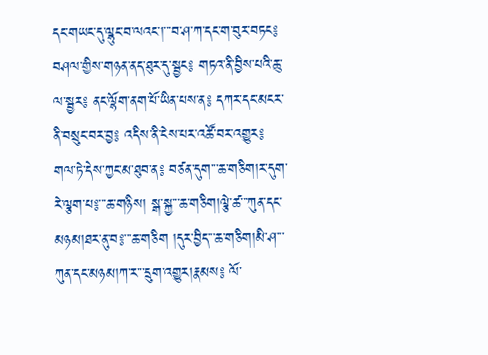དང་གཡང་དུ་ལྷུང་བ་ལའང་།་་་བ་ཤ་ཀ་དང་ག་བུར་བཏང༔ བཤལ་གྱིས་གཉན་ནད་ཐུར་དུ་སྦྱང༔ གཏའ་ནི་བྱིས་པའི་ཆུ་ལ་སྦྱར༔ ནང་ལྷོག་ནག་པོ་ཡིན་པས་ན༔ དཀར་དང་མངར་ནི་བསྲུང་བར་བྱ༔ འདིས་ནི་ངེས་པར་འཚོ་བར་འགྱུར༔ གལ་ཏེ་དེས་ཀྱང་མ་ཐུབ་ན༔ བཙན་དུག་་་ཆ་གཅིག།ར་དུག་རེ་ལྕག་པ༔་་་ཆ་གཉིས། སྒ་སྐྱ་་་ཆ་གཅིག།ལྕེ་ཚ་་་ཀུན་དང་མཉམ།ཐར་ནུ་བ༔་་་ཆ་གཅིག །དུར་བྱིད་་་ཆ་གཅིག།མི་ཤ་་་ཀུན་དང་མཉམ།ཀ་ར་་་དྲུག་འགྱུར།རྣམས༔ ལོ་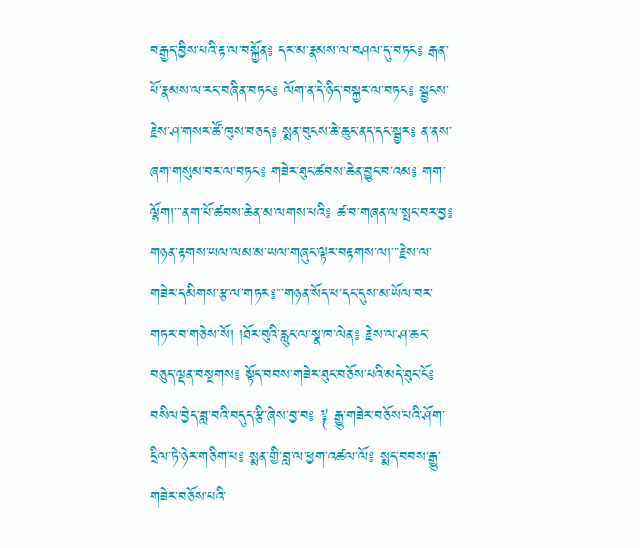བརྒྱད་བྱིས་པའི་རྟ་ལ་བསྐྱོན༔ དར་མ་རྣམས་ལ་བཤལ་དུ་བཏང༔ རྒན་པོ་རྣམས་ལ་རང་བཞིན་བཏང༔ ལོག་ན་དེ་ཉིད་བསྐྱར་ལ་བཏང༔ སྦྱངས་རྗེས་ཤ་གསར་ཚོ་ཁུས་བཅད༔ སྨན་བུངས་ཆེ་ཆུང་ནད་དང་སྦྱར༔ ན་ནས་ཞག་གསུམ་བར་ལ་བཏང༔ གཟེར་ཐུང་ཚབས་ཆེན་བྱུང་བ་འམ༔ གག་ལྷོག།་་་ནག་པོ་ཚབས་ཆེན་མ་ལགས་པའི༔ ཚ་བ་གཞན་ལ་སྤང་བར་བྱ༔ གཉན་རྟགས་ཡལ་ལམ་མ་ཡལ་གཞུང་ལྟར་བརྟགས་ལ།་་་རྗེས་ལ་གཟེར་དམིགས་རྩ་ལ་གཏར༔་་་གཉན་སོད་པ་དང་དུས་མ་ཡོལ་བར་གཏར་བ་གཅེས་སོ། །ཐོར་བུའི་རླུང་ལ་སྣ་ཁ་ལེན༔ རྗེས་ལ་ཤ་ཆང་བཅུད་ལྡན་བསྔགས༔ སྟོད་བབས་གཟེར་ཐུང་བཅོས་པའི་མདེ་ཐུང་ངོ༔ བསིལ་བྱེད་ཟླ་བའི་བདུད་རྩི་ཞེས་བྱ་བ༔ ༈ རྒྱུ་གཟེར་བཅོས་པའི་ཤོག་དྲིལ་ཏེ་ཉེར་གཅིག་པ༔ སྨན་གྱི་བླ་ལ་ཕྱག་འཚལ་ལོ༔ སྨད་བབས་རྒྱུ་གཟེར་བཅོས་པའི་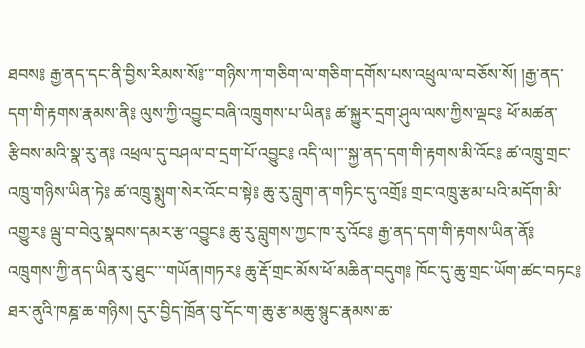ཐབས༔ རྒྱ་ནད་དང་ནི་བྱིས་རིམས་སོ༔་་་གཉིས་ཀ་གཅིག་ལ་གཅིག་དགོས་པས་འཕྲུལ་ལ་བཅོས་སོ། །རྒྱ་ནད་དག་གི་རྟགས་རྣམས་ནི༔ ལུས་ཀྱི་འབྱུང་བཞི་འཁྲུགས་པ་ཡིན༔ ཚ་སྐྱུར་དྲག་ཤུལ་ལས་ཀྱིས་ལྡང༔ ཕོ་མཚན་རྩིབས་མའི་སྣ་རུ་ན༔ འཕྲལ་དུ་བཤལ་བ་དྲག་པོ་འབྱུང༔ འདི་ལ།་་་སྐྱ་ནད་དག་གི་རྟགས་མི་འོང༔ ཚ་འཁྲུ་གྲང་འཁྲུ་གཉིས་ཡིན་ཏེ༔ ཚ་འཁྲུ་སྨུག་སེར་འོང་བ་སྟེ༔ ཆུ་རུ་བླུག་ན་གཏིང་དུ་འགྲོ༔ གྲང་འཁྲུ་རྩམ་པའི་མདོག་མི་འགྱུར༔ ལྦུ་བ་བེའུ་སྣབས་དམར་རྩ་འབྱུང༔ ཆུ་རུ་བླུགས་ཀྱང་ཁ་རུ་འོང༔ རྒྱ་ནད་དག་གི་རྟགས་ཡིན་ནོ༔ འཁྲུགས་ཀྱི་ནད་ཡིན་རུ་ཐུང་་་གཡོན།གཏར༔ ཆུ་རྡོ་གྲང་མོས་ཕོ་མཆིན་བདུག༔ ཁོང་དུ་ཆུ་གྲང་ཡོག་ཚང་བཏང༔ ཐར་ནུའི་ཁཎྜ་ཆ་གཉིས། དུར་བྱིད་ཁྲོན་བུ་དོང་ག་ཆུ་རྩ་མཆུ་སྙུང་རྣམས་ཆ་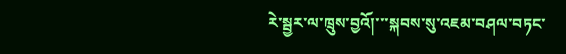རེ་སྦྱར་ལ་ཁྲུས་བྱའོ།་་་སྐབས་སུ་འཇམ་བཤལ་བཏང་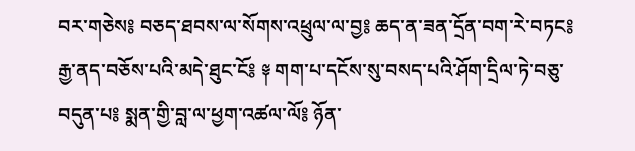བར་གཅེས༔ བཅད་ཐབས་ལ་སོགས་འཕྲུལ་ལ་བྱ༔ ཆད་ན་ཟན་དྲོན་བག་རེ་བཏང༔ རྒྱ་ནད་བཅོས་པའི་མདེ་ཐུང་ངོ༔ ༈ གག་པ་དངོས་སུ་བསད་པའི་ཤོག་དྲིལ་ཏེ་བཅུ་བདུན་པ༔ སྨན་གྱི་བླ་ལ་ཕྱག་འཚལ་ལོ༔ ཉོན་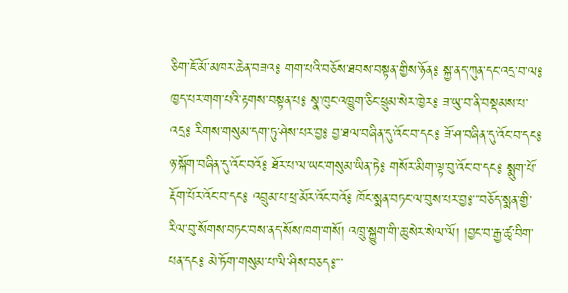ཅིག་ཇོ་མོ་མཁར་ཆེན་བཟའ༔ གག་པའི་བཅོས་ཐབས་བསྟན་གྱིས་ཉོན༔ སྐྱ་ནད་ཀུན་དང་འདྲ་བ་ལ༔ ཁྱད་པར་གག་པའི་རྟགས་བསྟན་པ༔ སྣ་ཁུང་འཁྱུག་ཅིང་ཕྲུམ་སེར་ཁྱེར༔ ཟ་ཡུ་བ་ནི་བསྡམས་པ་འདྲ༔ རིགས་གསུམ་དག་ཏུ་ཤེས་པར་བྱ༔ བྱ་ཐལ་བཞིན་དུ་འོང་བ་དང༔ ཟོ་ཤ་བཞིན་དུ་འོང་བ་དང༔ ཉ་སྐོག་བཞིན་དུ་འོང་བའོ༔ ཐོར་པ་ལ་ཡང་གསུམ་ཡིན་ཏེ༔ གསོར་མིག་ལྟ་བུ་འོང་བ་དང༔ སྨུག་པོ་རྡོག་པོར་འོང་བ་དང༔ འབྲུམ་པ་ཕྲ་མོར་འོང་བའོ༔ ཁོང་སྨན་བཏང་ལ་བུས་པར་བྱ༔་་་བཅོད་སྨན་གྱི་རིལ་བུ་སོགས་བཏང་བས་ནད་སོས་ཁག་གསོ། འཁྲུ་སྐྱུག་གི་ཆུ་སེར་སེལ་ལོ། །བྱང་བ་རྒྱ་ཚྭ་བིག་པན་དང༔ མེ་ཏོག་གསུམ་པ་ལི་ཤིས་བཅད༔་་་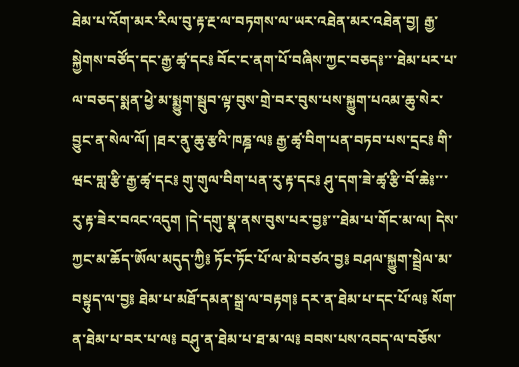ཐེམ་པ་འོག་མར་རིལ་བུ་རྟ་རྔ་ལ་བཏགས་ལ་ཡར་འཐེན་མར་འཐེན་བྱ། རྒྱ་སྐྱེགས་བཙོད་དང་རྒྱ་ཚྭ་དང༔ བོང་ང་ནག་པོ་བཞིས་ཀྱང་བཅད༔་་་ཐེམ་པར་པ་ལ་བཅད་སྨན་ཕྱེ་མ་སྨྱུག་སྦུབ་ལྟ་བུས་གྲེ་བར་བུས་པས་སྐྱུག་པའམ་ཆུ་སེར་བྱུང་ན་སེལ་ལོ། །ཐར་ནུ་ཆུ་རྩའི་ཁཎྜ་ལ༔ རྒྱ་ཚྭ་བིག་པན་བཏབ་པས་དྲང༔ གི་ཝང་གླ་རྩི་རྒྱ་ཚྭ་དང༔ གུ་གུལ་བིག་པན་རུ་རྟ་དང༔ ཤུ་དག་ཟེ་ཚྭ་རྩི་བོ་ཆེ༔་་་རུ་རྟ་ཟེར་བའང་འདུག །དེ་དགུ་སྣ་ནས་བུས་པར་བྱ༔་་་ཐེམ་པ་གོང་མ་ལ། དེས་ཀྱང་མ་ཆོད་ཨོལ་མདུད་ཀྱི༔ ཏོང་ཏོང་པོ་ལ་མེ་བཙའ་བྱ༔ བཤལ་སྐྱུག་སྦྲེལ་མ་བསྟུད་ལ་བྱ༔ ཐེམ་པ་མཐོ་དམན་སྒྲ་ལ་བརྟག༔ དར་ན་ཐེམ་པ་དང་པོ་ལ༔ སོག་ན་ཐེམ་པ་བར་པ་ལ༔ བཤུ་ན་ཐེམ་པ་ཐ་མ་ལ༔ བབས་པས་འབད་ལ་བཅོས་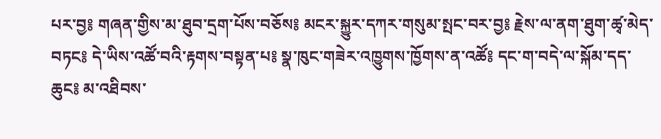པར་བྱ༔ གཞན་གྱིས་མ་ཐུབ་དྲག་པོས་བཅོས༔ མངར་སྐྱུར་དཀར་གསུམ་སྤང་བར་བྱ༔ རྗེས་ལ་ནག་ཐུག་ཚྭ་མེད་བཏང༔ དེ་ཡིས་འཚོ་བའི་རྟགས་བསྟན་པ༔ སྣ་ཁུང་གཟེར་འཁྱུགས་ཁྱོགས་ན་འཚོ༔ དང་ག་བདེ་ལ་སྐོམ་དད་ཆུང༔ མ་འཐིབས་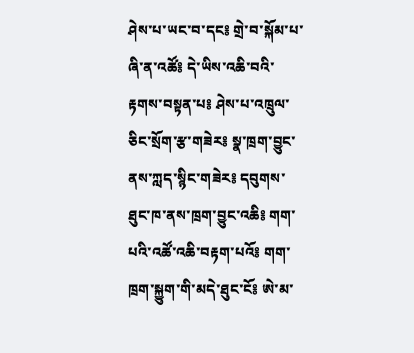ཤེས་པ་ཡང་བ་དང༔ གྲེ་བ་སྐོམ་པ་ཞི་ན་འཚོ༔ དེ་ཡིས་འཆི་བའི་རྟགས་བསྟན་པ༔ ཤེས་པ་འཁྲུལ་ཅིང་སྲོག་རྩ་གཟེར༔ སྣ་ཁྲག་བྱུང་ནས་ཀླད་སྙིང་གཟེར༔ དབུགས་ཐུང་ཁ་ནས་ཁྲག་བྱུང་འཆི༔ གག་པའི་འཚོ་འཆི་བརྟག་པའོ༔ གག་ཁྲག་སྐྱུག་གི་མདེ་ཐུང་ངོ༔ ཨེ་མ་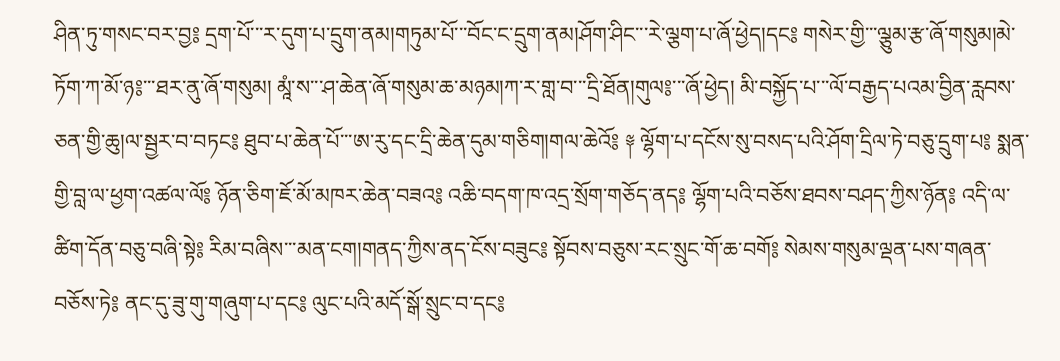ཤིན་ཏུ་གསང་བར་བྱ༔ དྲག་པོ་་་ར་དུག་པ་དྲུག་ནམ།གཏུམ་པོ་་་བོང་ང་དྲུག་ནམ།ཤོག་ཤིང་་་རེ་ལྕག་པ་ཞོ་ཕྱེད།དང༔ གསེར་གྱི་་་ལྕུམ་རྩ་ཞོ་གསུམ།མེ་ཏོག་ཀ་མོ་ཉ༔་་་ཐར་ནུ་ཞོ་གསུམ། མཱཾ་ས་་་ཤ་ཆེན་ཞོ་གསུམ་ཆ་མཉམ།ཀ་ར་གླ་བ་་་དྲི་ཐོན།གུལ༔་་་ཞོ་ཕྱེད། མི་བསྐྱོད་པ་་་ལོ་བརྒྱད་པའམ་བྱིན་རླབས་ཅན་གྱི་ཆུ།ལ་སྦྱར་བ་བཏང༔ ཐུབ་པ་ཆེན་པོ་་་ཨ་རུ་དང་དྲི་ཆེན་དུམ་གཅིག།གལ་ཆེའོ༔ ༈ ལྷོག་པ་དངོས་སུ་བསད་པའི་ཤོག་དྲིལ་ཏེ་བཅུ་དྲུག་པ༔ སྨན་གྱི་བླ་ལ་ཕྱག་འཚལ་ལོ༔ ཉོན་ཅིག་ཇོ་མོ་མཁར་ཆེན་བཟའ༔ འཆི་བདག་ཁ་འདྲ་སྲོག་གཅོད་ནད༔ ལྷོག་པའི་བཅོས་ཐབས་བཤད་ཀྱིས་ཉོན༔ འདི་ལ་ཚིག་དོན་བཅུ་བཞི་སྟེ༔ རིམ་བཞིས་་་མན་ངག།གནད་ཀྱིས་ནད་ངོས་བཟུང༔ སྟོབས་བཅུས་རང་སྲུང་གོ་ཆ་བགོ༔ སེམས་གསུམ་ལྡན་པས་གཞན་བཅོས་ཏེ༔ ནང་དུ་ཟུ་གུ་གཞུག་པ་དང༔ ལུང་པའི་མདོ་སྒོ་སྲུང་བ་དང༔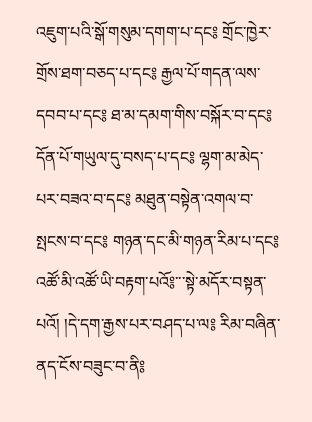འཇུག་པའི་སྒོ་གསུམ་དགག་པ་དང༔ གྲོང་ཁྱེར་གྲོས་ཐག་བཅད་པ་དང༔ རྒྱལ་པོ་གདན་ལས་དབབ་པ་དང༔ ཐ་མ་དམག་གིས་བསྐོར་བ་དང༔ དོན་པོ་གཡུལ་དུ་བསད་པ་དང༔ ལྷག་མ་མེད་པར་བཟའ་བ་དང༔ མཐུན་བསྟེན་འགལ་བ་སྤངས་བ་དང༔ གཉན་དང་མི་གཉན་རིམ་པ་དང༔ འཚོ་མི་འཚོ་ཡི་བརྟག་པའོ༔་་་སྟེ་མདོར་བསྟན་པའོ། །དེ་དག་རྒྱས་པར་བཤད་པ་ལ༔ རིམ་བཞིན་ནད་ངོས་བཟུང་བ་ནི༔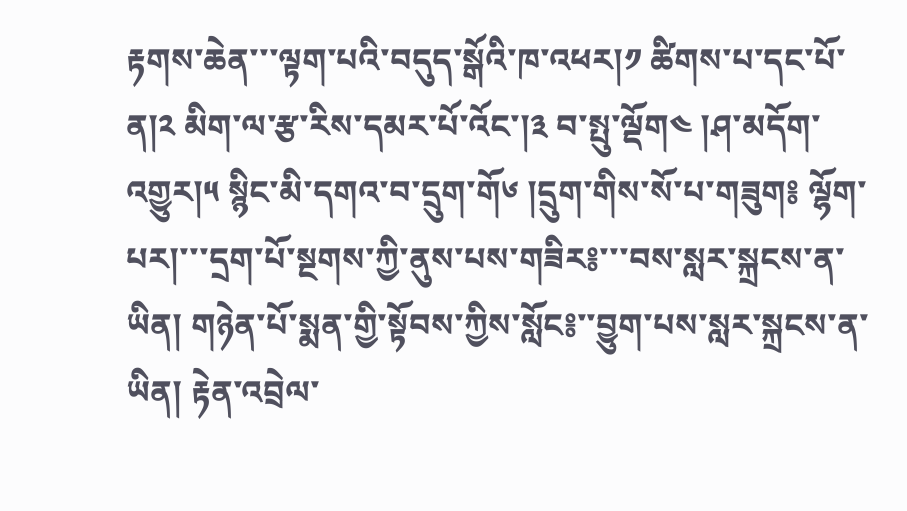རྟགས་ཆེན་་་ལྟག་པའི་བདུད་སྒོའི་ཁ་འཕར།༡ ཚིགས་པ་དང་པོ་ན།༢ མིག་ལ་རྩ་རིས་དམར་པོ་འོང་།༣ བ་སྤུ་ལྡོག༤ །ཤ་མདོག་འགྱུར།༥ སྙིང་མི་དགའ་བ་དྲུག་གོ༦ །དྲུག་གིས་སོ་པ་གཟུག༔ ལྷོག་པར།་་་དྲག་པོ་སྔགས་ཀྱི་ནུས་པས་གཟིར༔་་་བས་སླར་སྐྲངས་ན་ཡིན། གཉེན་པོ་སྨན་གྱི་སྟོབས་ཀྱིས་སློང༔་་བྱུག་པས་སླར་སྐྲངས་ན་ཡིན། རྟེན་འབྲེལ་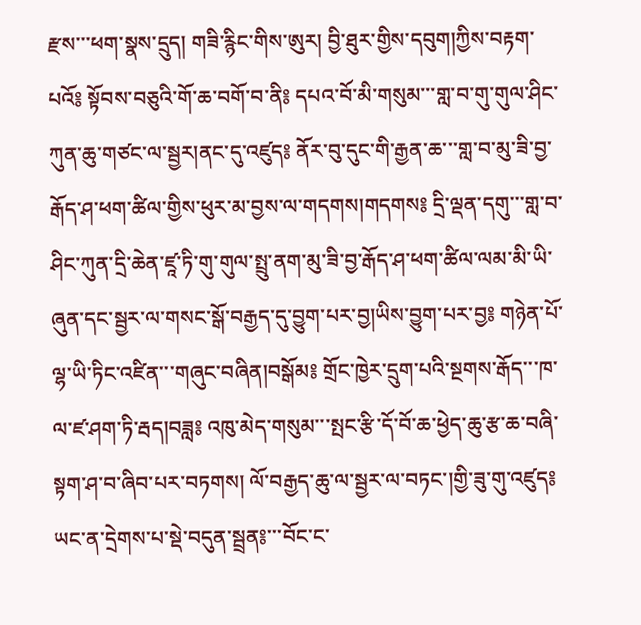རྫས་་་ཕག་སྣས་དྲུད། གཟི་རྙིང་གིས་ཨུར། བྱི་ཐུར་གྱིས་དབུག།ཀྱིས་བརྟག་པའོ༔ སྟོབས་བཅུའི་གོ་ཆ་བགོ་བ་ནི༔ དཔའ་བོ་མི་གསུམ་་་གླ་བ་གུ་གུལ་ཤིང་ཀུན་ཆུ་གཙང་ལ་སྦྱར།ནང་དུ་འཛུད༔ ནོར་བུ་དུང་གི་རྒྱན་ཆ་་་གླ་བ་མུ་ཟི་བྱ་རྒོད་ཤ་ཕག་ཚིལ་གྱིས་ཕུར་མ་བྱས་ལ་གདགས།གདགས༔ དྲི་ལྡན་དགུ་་་གླ་བ་ཤིང་ཀུན་དྲི་ཆེན་ཛཱ་ཏི་གུ་གུལ་སྤྲུ་ནག་མུ་ཟི་བྱ་རྒོད་ཤ་ཕག་ཚིལ་ལམ་མི་ཡི་ཞུན་དང་སྦྱར་ལ་གསང་སྒོ་བརྒྱད་དུ་བྱུག་པར་བྱ།ཡིས་བྱུག་པར་བྱ༔ གཉེན་པོ་ལྷ་ཡི་ཏིང་འཛིན་་་གཞུང་བཞིན།བསྒོམ༔ གྲོང་ཁྱེར་དྲུག་པའི་སྔགས་རྒོད་་་ཁ་ལ་ཛ་ཤག་ཏི་རྦད།བཟླ༔ འཁུ་མེད་གསུམ་་་སྤང་རྩི་དོ་བོ་ཆ་ཕྱེད་ཆུ་རྩ་ཆ་བཞི་སྟག་ཤ་བ་ཞིབ་པར་བཏགས། ལོ་བརྒྱད་ཆུ་ལ་སྦྱར་ལ་བཏང་།གྱི་ཟུ་གུ་འཛུད༔ ཡང་ན་དྲེགས་པ་སྡེ་བདུན་སྦྲན༔་་་བོང་ང་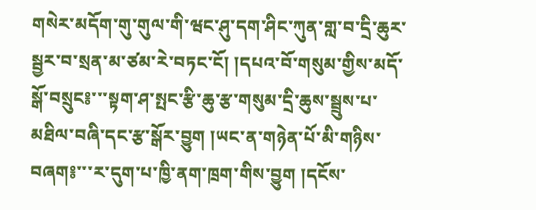གསེར་མདོག་གུ་གུལ་གི་ཝང་ཤུ་དག་ཤིང་ཀུན་གླ་བ་དྲི་ཆུར་སྦྱར་བ་སྲན་མ་ཙམ་རེ་བཏང་ངོ། །དཔའ་བོ་གསུམ་གྱིས་མདོ་སྒོ་བསྲུང༔་་་སྟག་ཤ་སྤང་རྩི་ཆུ་རྩ་གསུམ་དྲི་ཆུས་སྦྲུས་པ་མཐིལ་བཞི་དང་རྩ་སྒོར་བྱུག །ཡང་ན་གཉེན་པོ་མི་གཉིས་བཞག༔་་་ར་དུག་པ་ཁྱི་ནག་ཁྲག་གིས་བྱུག །དངོས་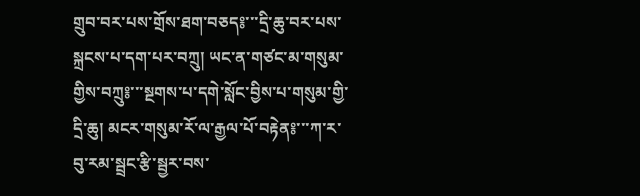གྲུབ་བར་པས་གྲོས་ཐག་བཅད༔་་་དྲི་ཆུ་བར་པས་སྐྲངས་པ་དག་པར་བཀྲུ། ཡང་ན་གཙང་མ་གསུམ་གྱིས་བཀྲུ༔་་་སྔགས་པ་དགེ་སློང་བྱིས་པ་གསུམ་གྱི་དྲི་ཆུ། མངར་གསུམ་རོ་ལ་རྒྱལ་པོ་བརྟེན༔་་་ཀ་ར་བུ་རམ་སྦྲང་རྩི་སྦྱར་བས་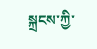སྐྲངས་ཀྱི་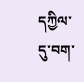དཀྱིལ་དུ་བག་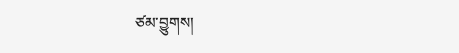ཙམ་བྱུགས།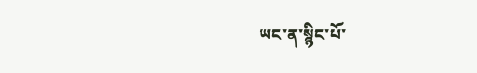ཡང་ན་སྙིང་པོ་